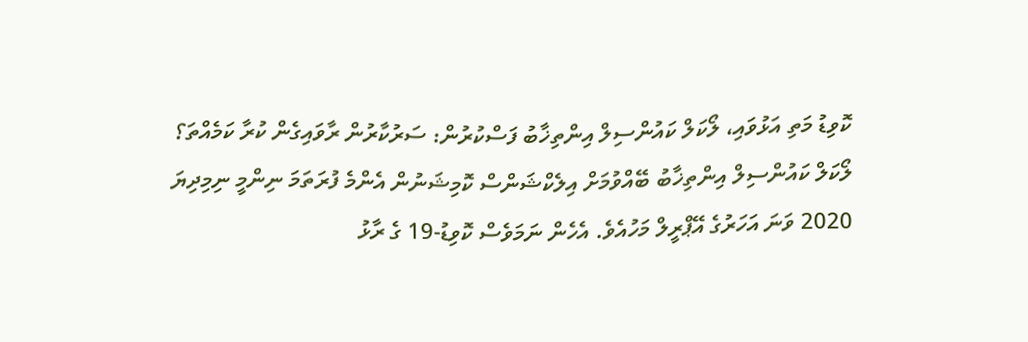ކޮވިޑު މަތި އަޅުވައި، ލޯކަލް ކައުންސިލް އިންތިޚާބު ފަސްކުރުން: ސަރުކާރުން ރާވައިގެން ކުރާ ކަމެއްތަ؟
ލޯކަލް ކައުންސިލް އިންތިޚާބު ބޭއްވުމަށް އިލެކްޝަންސް ކޮމިޝަނުން އެންމެ ފުރަތަމަ ނިންމީ ނިމިދިޔަ 2020 ވަނަ އަހަރުގެ އޭޕްރީލް މަހުއެވެ. އެހެން ނަމަވެސް ކޮވިޑު-19 ގެ ރާޅު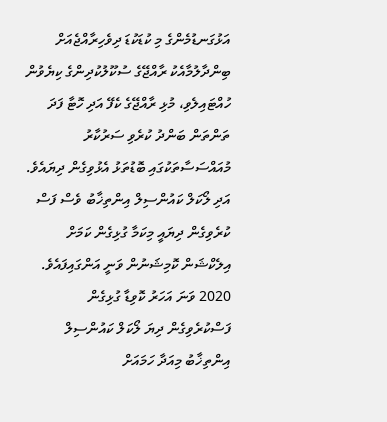އަޅުގަނޑުމެންގެ މި ކުޑަކުޑަ ދިވެހިރާއްޖެއަށް ބިންދާލުމާއެކު ރާއްޖޭގެ ސުކޫލުކުދިންގެ ކިޔެވުން ހުއްޓައިލެވި، މުޅި ރާއްޖޭގެ ކެފޭ އަދި ހޮޓާ ފަދަ ތަންތަން ބަންދު ކުރެވި ސަރުކާރު މުއައްސަސާތަކުގައި ބޮޑުތަޅު އެޅުވިގެން ދިޔައެވެ. އަދި ލޯކަލް ކައުންސިލް އިންތިޚާބު ވެސް ފަސް ކުރެވިގެން ދިޔައީ މިކަމާ ގުޅިގެން ކަމަށް އިލެކްޝަން ކޮމިޝަނުން ވަނީ އަންގައިފައެވެ.
2020 ވަނަ އަހަރު ކޮވިޑާ ގުޅިގެން ފަސްކުރެވިގެން ދިޔަ ލޯކަލް ކައުންސިލް އިންތިޚާބު މިއަދާ ހަމައަށް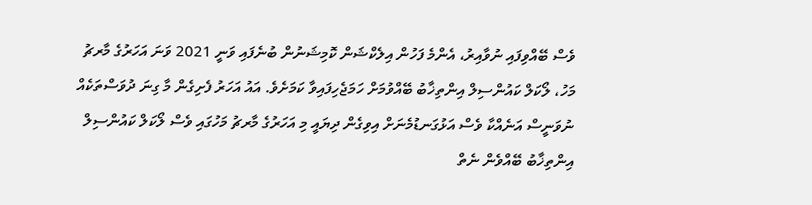ވެސް ބޭއްވިފައި ނުވާއިރު، އެންމެ ފަހުން އިލެކްޝަން ކޮމިޝަނުން ބުނެފައި ވަނީ 2021 ވަނަ އަހަރުގެ މާރޗު މަހު، ލޯކަލް ކައުންސިލް އިންތިޚާބު ބޭއްވުމަށް ހަމަޖެހިފައިވާ ކަމަށެވެ. އައު އަހަރު ފެށިގެން މާ ގިނަ ދުވަސްތަކެއް ނުވަނީސް އަނެއްކާ ވެސް އަޅުގަނޑުމެނަށް އިވިގެން ދިޔައީ މި އަހަރުގެ މާރޗު މަހުގައި ވެސް ލޯކަލް ކައުންސިލް އިންތިޚާބު ބޭއްވެން ނެތް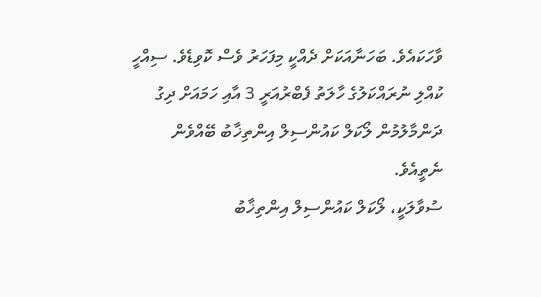ވާހަކައެވެ. ބަހަނާއަކަށް ދެއްކީ މިފަހަރު ވެސް ކޮވިޑެވެ. ސިއްހީ ކުއްލި ނުރައްކަލުގެ ހާލަތު ފެބްރުއަރީ 3 އާއި ހަމައަށް ދިގު ދަންމާލުމުން ލޯކަލް ކައުންސިލް އިންތިޚާބު ބޭއްވެން ނެތީއެވެ.
ސުވާލަކީ، ލޯކަލް ކައުންސިލް އިންތިޚާބު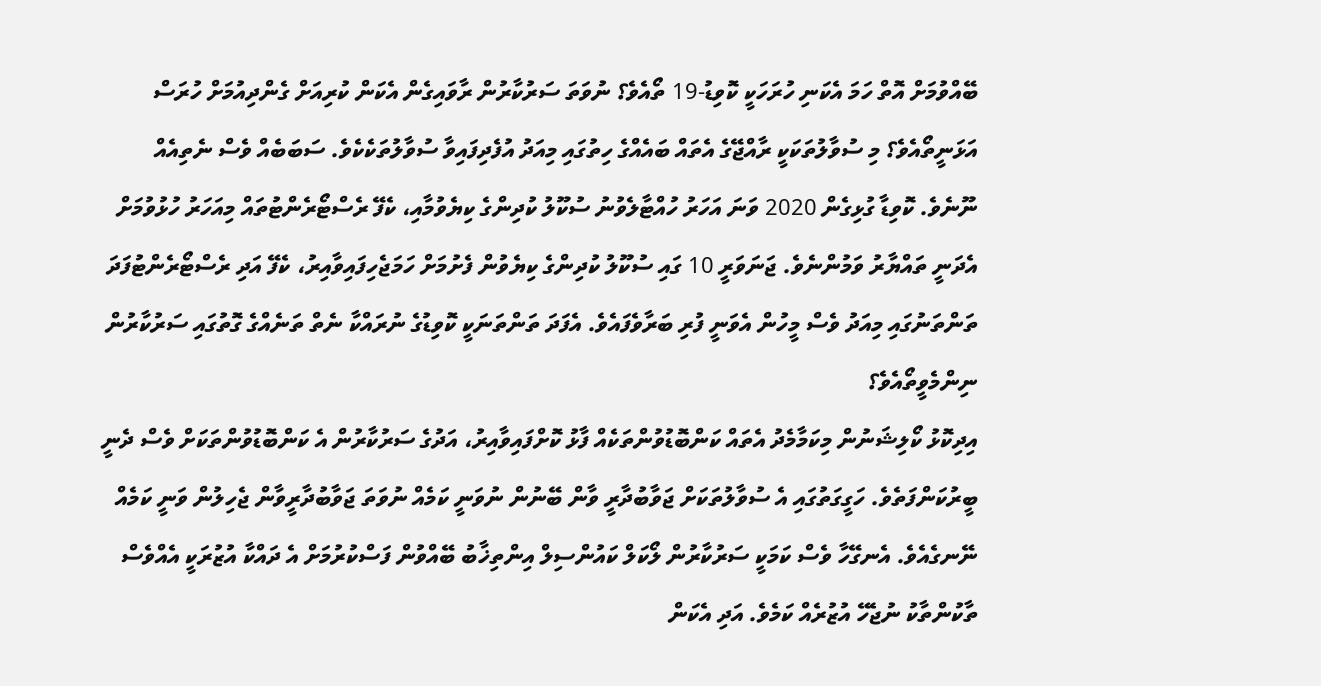ބޭއްވުމަށް އޮތް ހަމަ އެކަނި ހުރަހަކީ ކޮވިޑު-19 ތޯއެވެ؟ ނުވަތަ ސަރުކާރުން ރާވައިގެން އެކަން ކުރިއަށް ގެންދިއުމަށް ހުރަސް އަޅަނީތޯއެވެ؟ މި ސުވާލުތަކަކީ ރާއްޖޭގެ އެތައް ބައެއްގެ ހިތުގައި މިއަދު އުފެދިފައިވާ ސުވާލުތަކެކެވެ. ސަބަބެއް ވެސް ނެތިއެއް ނޫނެވެ. ކޮވިޑާ ގުޅިގެން 2020 ވަނަ އަހަރު ހުއްޓާލެވުނު ސުކޫލު ކުދިންގެ ކިޔެވުމާއި، ކެފޭ ރެސްޓޯރެންޓުތައް މިއަހަރު ހުޅުވުމަށް އެދަނީ ތައްޔާރު ވަމުންނެވެ. ޖަނަވަރީ 10 ގައި ސުކޫލު ކުދިންގެ ކިޔެވުން ފެށުމަށް ހަމަޖެހިފައިވާއިރު، ކެފޭ އަދި ރެސްޓޯރެންޓުފަދަ ތަންތަނުގައި މިއަދު ވެސް މީހުން އެވަނީ ފުރި ބަރާވެފައެވެ. އެފަދަ ތަންތަނަކީ ކޮވިޑުގެ ނުރައްކާ ނެތް ތަނެއްގެ ގޮތުގައި ސަރުކާރުން ނިންމެވީތޯއެވެ؟
އިދިކޮޅު ކޯލިޝަނުން މިކަމާމެދު އެތައް ކަންބޮޑުވުންތަކެއް ފާޅު ކޮށްފައިވާއިރު، އަދުގެ ސަރުކާރުން އެ ކަންބޮޑުވުންތަކަށް ވެސް ދެނީ ބީރުކަންފަތެވެ. ހަގީގަތުގައި އެ ސުވާލުތަކަށް ޖަވާބުދާރީ ވާން ބޭނުން ނުވަނީ ކަމެއް ނުވަތަ ޖަވާބުދާރީވާން ޖެހިލުން ވަނީ ކަމެއް ނޭނގެއެވެ. އެނގޭހާ ވެސް ކަމަކީ ސަރުކާރުން ލޯކަލް ކައުންސިލް އިންތިޚާބު ބޭއްވުން ފަސްކުރުމަށް އެ ދައްކާ އުޒުރަކީ އެއްވެސް ތާކުންތާކު ނުޖެހޭ އުޒުރެއް ކަމެވެ. އަދި އެކަން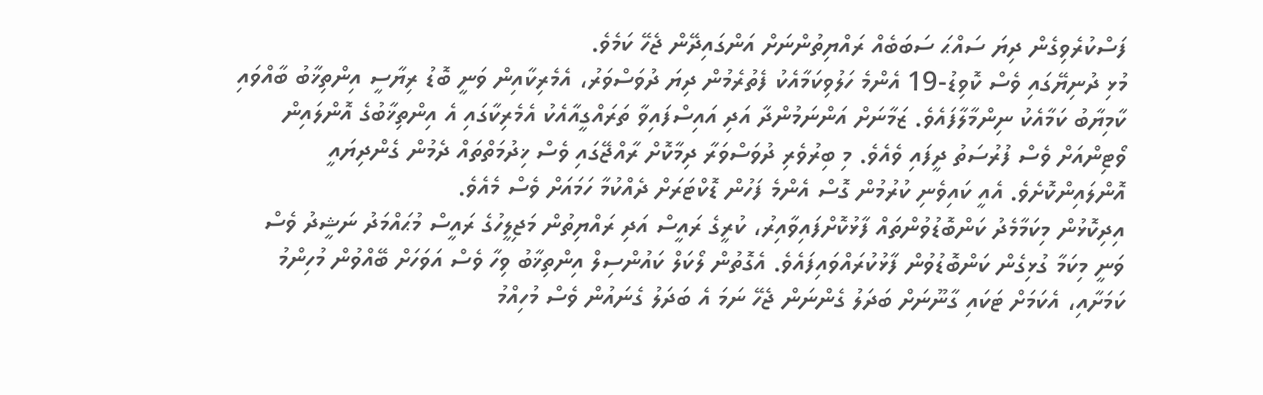ފަސްކުރެވިގެން ދިޔަ ސައްޙަ ސަބަބެއް ރައްޔިތުންނަށް އަންގައިދޭން ޖެހޭ ކަމެވެ.
މުޅި ދުނިޔޭގައި ވެސް ކޮވިޑު-19 އެންމެ ހަލުވިކަމާއެކު ފެތުރެމުން ދިޔަ ދުވަސްވަރު، އެމެރިކާއިން ވަނީ ބޮޑު ރިޔާސީ އިންތިޚާބު ބާއްވައި ކާމިޔާބު ކަމާއެކު ނިންމާލާފައެވެ. ޒަމާނަށް އަންނަމުންދާ އަދި އައިސްފައިވާ ތަރައްގީއާއެކު އެމެރިކާގައި އެ އިންތިޚާބުގެ އޮންލައިން ވޯޓިންއަށް ވެސް ފުރުސަތު ދީފައި ވެއެވެ. މި ބިރުވެރި ދުވަސްވަރާ ދިމާކޮށް ރާއްޖޭގައި ވެސް ޚިދުމަތްތައް ދެމުން ގެންދިޔައީ އޮންލައިންކޮށެވެ. އެއީ ކައިވެނި ކުރުމުން ގޮސް އެންމެ ފަހުން ޑޮކްޓަރަށް ދެއްކުމާ ހަމައަށް ވެސް މެއެވެ.
އިދިކޮޅުން މިކަމާމެދު ކަންބޮޑުވުންތައް ފާޅުކޮށްފައިވާއިރު، ކުރީގެ ރައީސް އަދި ރައްޔިތުން މަޖިލީހުގެ ރައީސް މުޙައްމަދު ނަޝީދު ވެސް ވަނީ މިކަމާ ގުޅިގެން ކަންބޮޑުވުން ފާޅުކުރައްވައިފައެވެ. އެގޮތުން ލޯކަލް ކައުންސިލް އިންތިޚާބު ވިހާ ވެސް އަވަހަށް ބޭއްވުން މުހިންމު ކަމަށާއި، އެކަމަށް ޓަކައި ގާނޫނަށް ބަދަލު ގެންނަން ޖެހޭ ނަމަ އެ ބަދަލު ގެނައުން ވެސް މުހިއްމު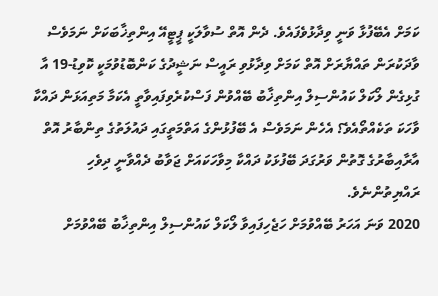ކަމަށް އެބޭފުޅާ ވަނީ ވިދާޅުވެފައެވެ. ދެން އޮތް ސުވާލަކީ ޕީޓީއޭ އިންތިޚާބަކަށް ނަމަވެސް ވާދަކުރަން ތައްޔާރަށް އޮތް ކަމަށް ވިދާޅުވި ރައީސް ނަޝީދުގެ ކަންބޮޑުވުމަކީ ކޮވިޑު-19 އާ ގުޅިގެން ލޯކަލް ކައުންސިލް އިންތިޚާބު ބޭއްވުން ފަސްކުރެވިފައިވާތީ އެކަމާ މަތިއަޅަން ދައްކާ ވާހަކަ ތަކެއްތޯއެވެ؟ އެހެން ނަމަވެސް އެ ބޭފުޅުންގެ އަތްމަތީގައި ދައުލަތުގެ ތިންބާރު އޮތް އާރާއިބާރުގެ ގޮތުން ވަރުގަދަ ބޭފުޅަކު ދައްކާ މިވާހަކައަށް ޖަވާބު ދެއްވާނީ ދިވެހި ރައްޔިތުންނެވެ.
2020 ވަނަ އަހަރު ބޭއްވުމަށް ހަޖެހިފައިވާ ލޯކަލް ކައުންސިލް އިންތިޚާބު ބޭއްވުމަށް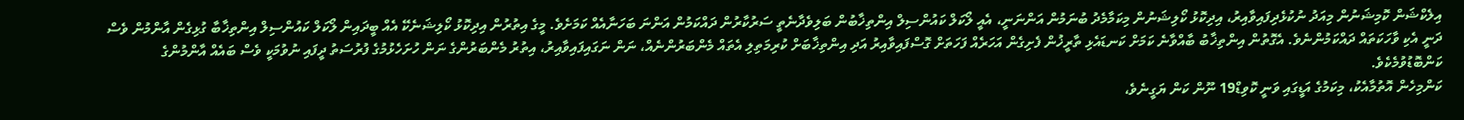އިލެކްޝަން ކޮމިޝަނުން މިއަދު ނުކުޅެދިފައިވާއިރު، އިދިކޮޅު ކޯލިޝަނުން މިކަމާމެދު ބުނަމުން އަންނަނީ، އެއީ ލޯކަލް ކައުންސިލް އިންތިޚާބުން ބަލިވެދާނެތީ ސަރުކާރުން ދައްކަމުން އަންނަ ބަހަނާއެއް ކަމަށެވެ. މީގެ އިތުރުން އިދިކޮޅު ކޯލިޝަނެކޭ އެއް ބީދައިން ލޯކަލް ކައުންސިލް އިންތިޚާބާ ގުޅިގެން އާންމުން ވެސް ދަނީ އެކި ވާހަކަތައް ދައްކަމުންނެވެ. އެގޮތުން އިންތިޚާބު ބާއްވާނެ ކަމަށް ކަނޑައެޅި ތާރީޚުން ފެށިގެން އަހަރެއް ފަހަތަށް ގޮސްފައިވާއިރު އަދި އިންތިޚާބަށް ކުރިމަތިލި އެތައް މެންބަރުންނެއް، ނަން ނަގައިފައިވާއިރު، އިތުރު މެންބަރުންގެ ނަން ހުށަހެޅުމުގެ ފުރުސަތު ދީފައި ނުވުމަކީ ވެސް ބައެއް އާންމުންގެ ކަންބޮޑުވުމެކެވެ.
ކަންމިހެން އޮތުމާއެކު، މިކަމުގެ އަޑީގައި ވަނީ ކޮވިޑް19 ނޫން ކަން ޔަގީނެވެ،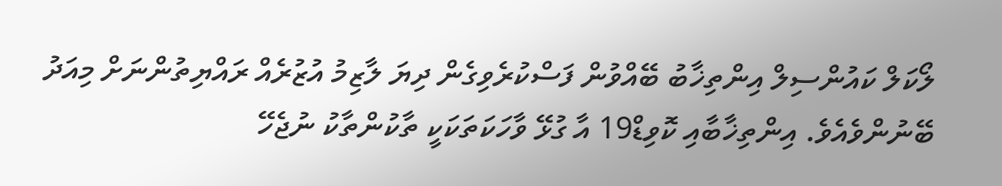ލޯކަލް ކައުންސިލް އިންތިޚާބު ބޭއްވުން ފަސްކުރެވިގެން ދިޔަ ލާޒިމު އުޒުރެއް ރައްޔިތުންނަށް މިއަދު ބޭނުންވެއެވެ. އިންތިޚާބާއި ކޮވިޑް19 އާ ގުޅޭ ވާހަކަތަކަކީ ތާކުންތާކު ނުޖެހޭ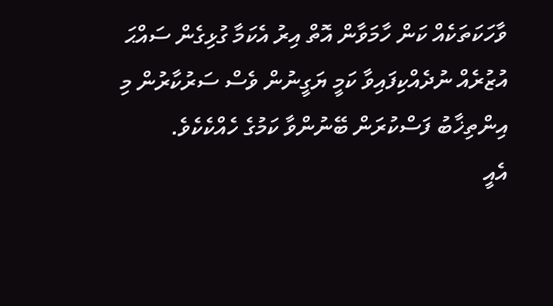ވާހަކަތަކެއް ކަން ހާމަވާން އޮތް އިރު އެކަމާ ގުޅިގެން ސައްޙަ އުޒުރެއް ނުދެއްކިފައިވާ ކަމީ ޔަގީނުން ވެސް ސަރުކާރުން މި އިންތިޚާބު ފަސްކުރަން ބޭނުންވާ ކަމުގެ ހެއްކެކެވެ.
އެއީ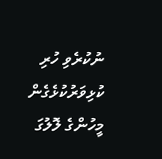ނުކުރެވި ހުރި ކުޅިވަރުކުޅެގެން މީހުންގެ ލޮލުގަ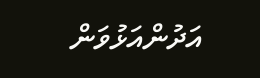އަދުންއަޅުވަން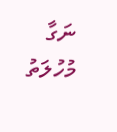ނަގާ މުހުލަތު